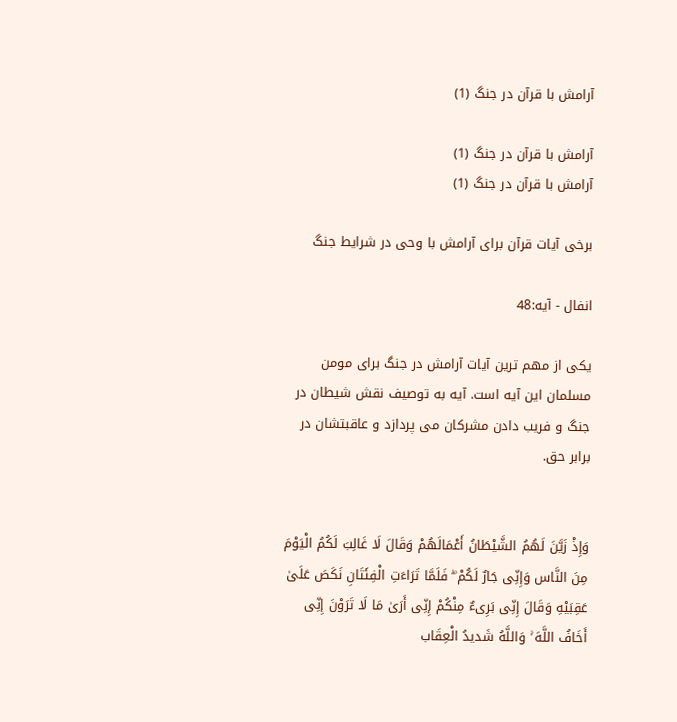آرامش با قرآن در جنگ (1)

آرامش با قرآن در جنگ (1)
آرامش با قرآن در جنگ (1)

برخی آیات قرآن برای آرامش با وحی در شرایط جنگ

انفال - آیه:48

یکی از مهم ترین آیات آرامش در جنگ برای مومن مسلمان این آیه است. آیه به توصیف نقش شیطان در جنگ و فریب دادن مشرکان می پردازد و عاقبتشان در برابر حق.


وَإِذْ زَیَّنَ لَهُمُ الشَّیْطَانُ أَعْمَالَهُمْ وَقَالَ لَا غَالِبَ لَکُمُ الْیَوْمَ مِنَ النَّاس وَإِنِّی جَارٌ لَکُمْ ۖ فَلَمَّا تَرَاءَتِ الْفِئَتَانِ نَکَصَ عَلَیٰ عَقِبَیْهِ وَقَالَ إِنِّی بَرِیءٌ مِنْکُمْ إِنِّی أَرَیٰ مَا لَا تَرَوْنَ إِنِّی أَخَافُ اللَّهَ ۚ وَاللَّهُ شَدیدُ الْعِقَاب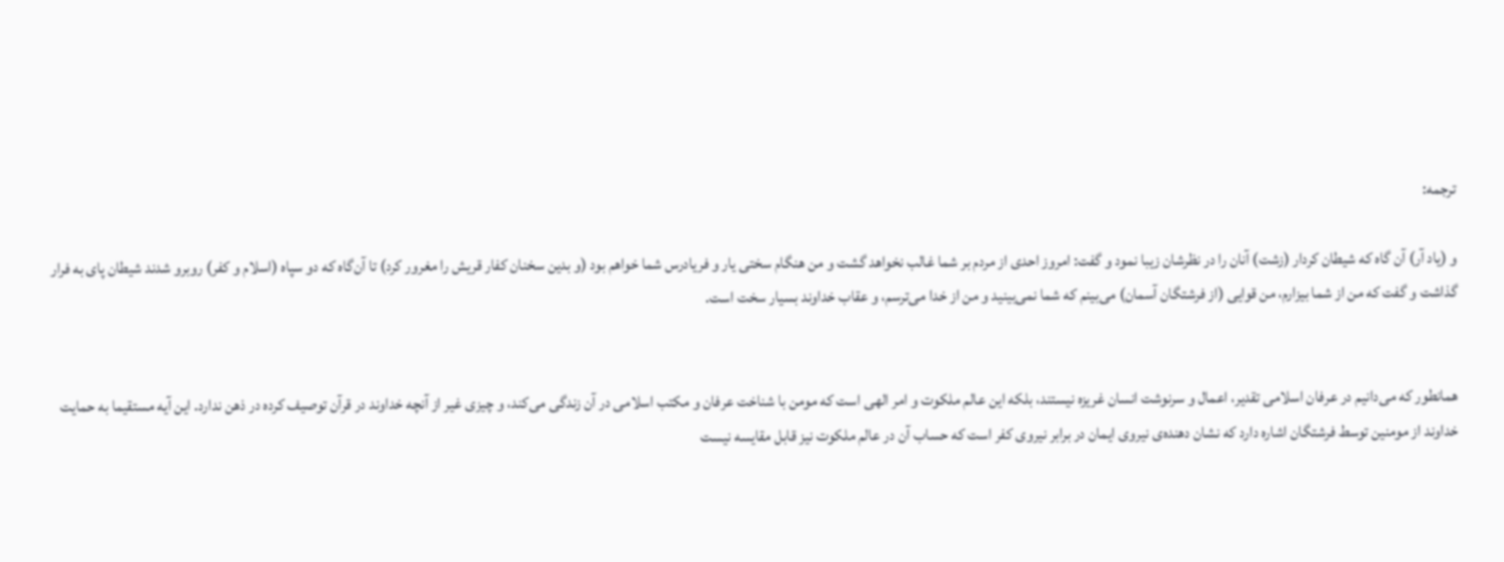ترجمه:

و (یاد آر) آن گاه که شیطان کردار (زشت) آنان را در نظرشان زیبا نمود و گفت: امروز احدی از مردم بر شما غالب نخواهد گشت و من هنگام سختی یار و فریادرس شما خواهم بود (و بدین سخنان کفار قریش را مغرور کرد) تا آن‌گاه که دو سپاه (اسلام و کفر) روبرو شدند شیطان پای به فرار گذاشت و گفت که من از شما بیزارم، من قوایی (از فرشتگان آسمان) می‌بینم که شما نمی‌بینید و من از خدا می‌ترسم، و عقاب خداوند بسیار سخت است.


همانطور که می‌دانیم در عرفان اسلامی تقدیر، اعمال و سرنوشت انسان غریزه نیستند، بلکه این عالم ملکوت و امر الهی است که مومن با شناخت عرفان و مکتب اسلامی در آن زندگی می‌کند، و چیزی غیر از آنچه خداوند در قرآن توصیف کرده در ذهن ندارد. این آیه مستقیما به حمایت خداوند از مومنین توسط فرشتگان اشاره دارد که نشان دهنده‌ی نیروی ایمان در برابر نیروی کفر است که حساب آن در عالم ملکوت نیز قابل مقایسه نیست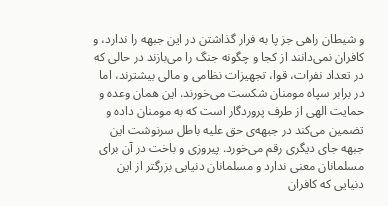و شیطان راهی جز پا به فرار گذاشتن در این جبهه را ندارد، و کافران نمی‌دانند از کجا و چگونه جنگ را می‌بازند در حالی که در تعداد نفرات، قوا، تجهیزات نظامی و مالی بیشترند، اما در برابر سپاه مومنان شکست می‌خورند. این همان وعده و حمایت الهی از طرف پروردگار است که به مومنان داده و تضمین می‌کند در جبهه‌ی حق علیه باطل سرنوشت این جبهه جای دیگری رقم می‌خورد. پیروزی و باخت در آن برای مسلمانان معنی ندارد و مسلمانان دنیایی بزرگتر از این دنیایی که کافران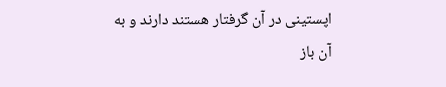اپستینی در آن گرفتار هستند دارند و به آن باز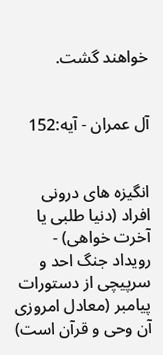خواهند گشت.


آل عمران - آیه:152


انگیزه های درونی افراد (دنیا طلبی یا آخرت خواهی) - رویداد جنگ احد و سرپیچی از دستورات پیامبر (معادل امروزی آن وحی و قرآن است)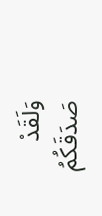وَلَقَدْ صَدَقَکُمُ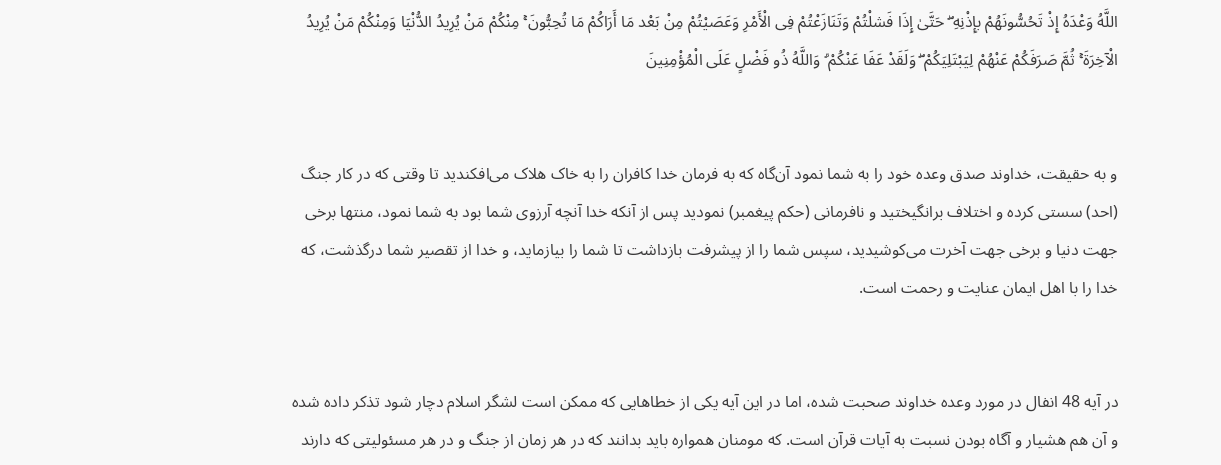اللَّهُ وَعْدَهُ إِذْ تَحُسُّونَهُمْ بإِذْنِهِ ۖ حَتَّیٰ إِذَا فَشلْتُمْ وَتَنَازَعْتُمْ فِی الْأَمْرِ وَعَصَیْتُمْ مِنْ بَعْد مَا أَرَاکُمْ مَا تُحِبُّونَ ۚ مِنْکُمْ مَنْ یُرِیدُ الدُّنْیَا وَمِنْکُمْ مَنْ یُرِیدُ الْآخِرَةَ ۚ ثُمَّ صَرَفَکُمْ عَنْهُمْ لِیَبْتَلِیَکُمْ ۖ وَلَقَدْ عَفَا عَنْکُمْ ۗ وَاللَّهُ ذُو فَضْلٍ عَلَی الْمُؤْمِنِینَ


و به حقیقت، خداوند صدق وعده خود را به شما نمود آن‌گاه که به فرمان خدا کافران را به خاک هلاک می‌افکندید تا وقتی که در کار جنگ (احد) سستی کرده و اختلاف برانگیختید و نافرمانی (حکم پیغمبر) نمودید پس از آنکه خدا آنچه آرزوی شما بود به شما نمود، منتها برخی جهت دنیا و برخی جهت آخرت می‌کوشیدید، سپس شما را از پیشرفت بازداشت تا شما را بیازماید، و خدا از تقصیر شما درگذشت، که خدا را با اهل ایمان عنایت و رحمت است.


در آیه 48 انفال در مورد وعده خداوند صحبت شده، اما در این آیه یکی از خطاهایی که ممکن است لشگر اسلام دچار شود تذکر داده شده و آن هم هشیار و آگاه بودن نسبت به آیات قرآن است. که مومنان همواره باید بدانند که در هر زمان از جنگ و در هر مسئولیتی که دارند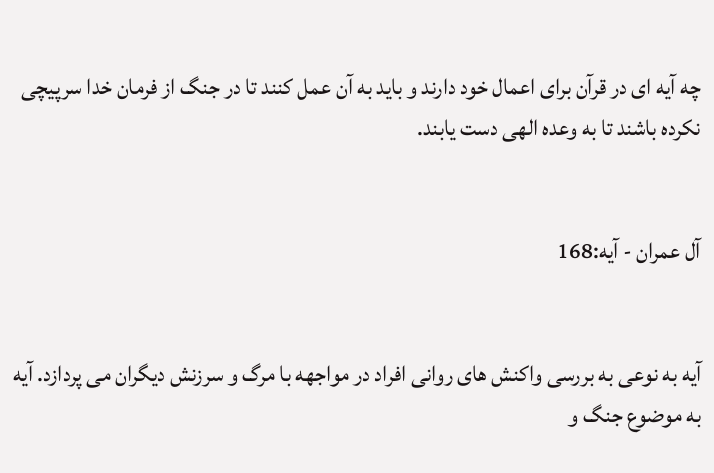چه آیه ای در قرآن برای اعمال خود دارند و باید به آن عمل کنند تا در جنگ از فرمان خدا سرپیچی نکرده باشند تا به وعده الهی دست یابند.


آل عمران - آیه:168


آیه به نوعی به بررسی واکنش های روانی افراد در مواجهه با مرگ و سرزنش دیگران می پردازد. آیه به موضوع جنگ و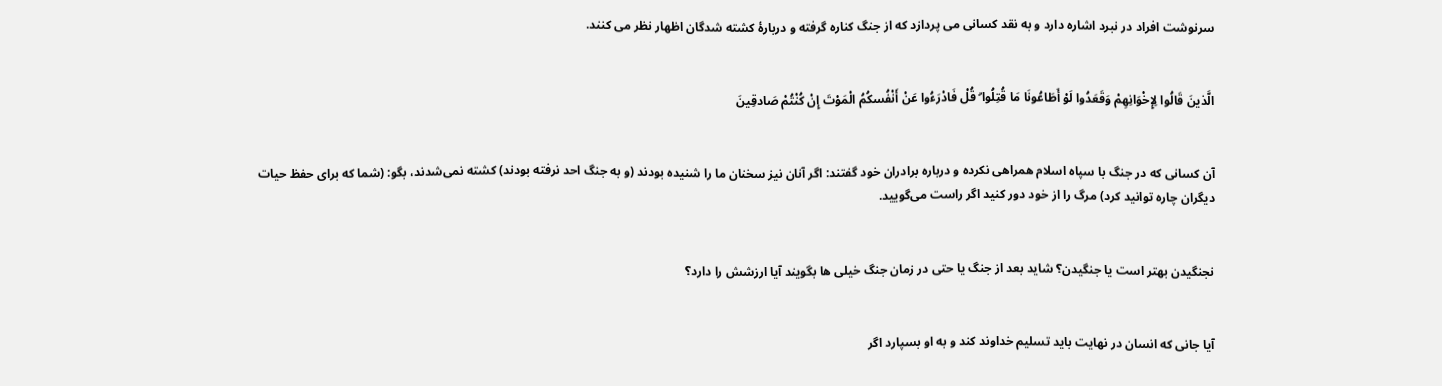سرنوشت افراد در نبرد اشاره دارد و به نقد کسانی می پردازد که از جنگ کناره گرفته و دربارهٔ کشته شدگان اظهار نظر می کنند.


الَّذینَ قَالُوا لِإِخْوَانِهِمْ وَقَعَدُوا لَوْ أَطَاعُونَا مَا قُتِلُوا ۗ قُلْ فَادْرَءُوا عَنْ أَنْفُسکُمُ الْمَوْتَ إِنْ کُنْتُمْ صَادقِینَ


آن کسانی که در جنگ با سپاه اسلام همراهی نکرده و درباره برادران خود گفتند: اگر آنان نیز سخنان ما را شنیده بودند (و به جنگ احد نرفته بودند) کشته نمی‌شدند، بگو: (شما که برای حفظ حیات دیگران چاره توانید کرد) مرگ را از خود دور کنید اگر راست می‌گویید.


نجنگیدن بهتر است یا جنگیدن؟ شاید بعد از جنگ یا حتی در زمان جنگ خیلی ها بگویند آیا ارزشش را دارد؟


آیا جانی که انسان در نهایت باید تسلیم خداوند کند و به او بسپارد اگر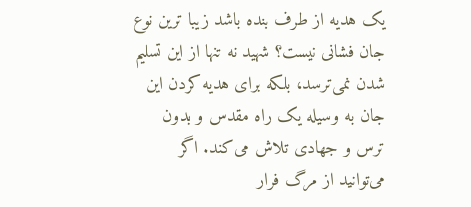یک هدیه از طرف بنده باشد زیبا ترین نوع جان فشانی نیست؟ شهید نه تنها از این تسلیم شدن نمی‌ترسد، بلکه برای هدیه کردن این جان به وسیله یک راه مقدس و بدون ترس و جهادی تلاش می‌کند. اگر می‌توانید از مرگ فرار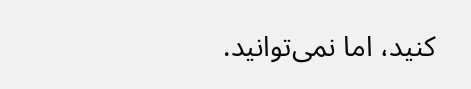کنید، اما نمی‌توانید.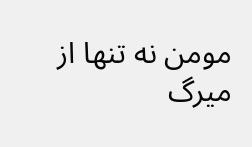مومن نه تنها از میرگ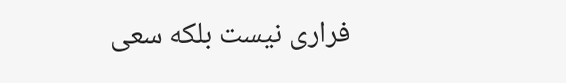فراری نیست بلکه سعی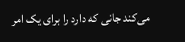می‌کند جانی که دارد را برای یک امر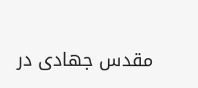مقدس جهادی در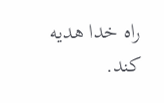راه خدا هدیه کند.